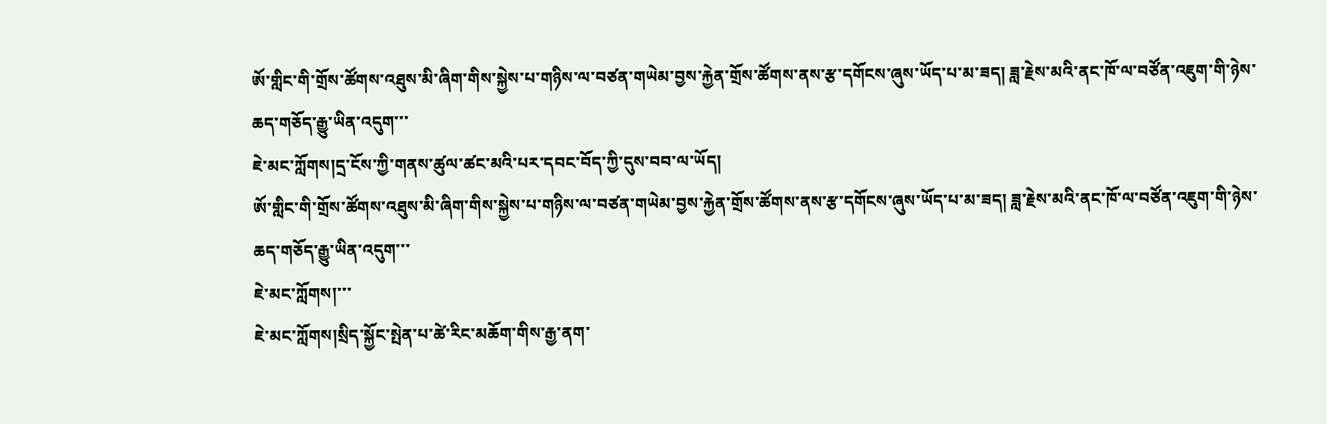ཨོ་གླིང་གི་གྲོས་ཚོགས་འཐུས་མི་ཞིག་གིས་སྐྱེས་པ་གཉིས་ལ་བཙན་གཡེམ་བྱས་རྐྱེན་གྲོས་ཚོགས་ནས་རྩ་དགོངས་ཞུས་ཡོད་པ་མ་ཟད། ཟླ་རྗེས་མའི་ནང་ཁོ་ལ་བཙོན་འཇུག་གི་ཉེས་ཆད་གཅོད་རྒྱུ་ཡིན་འདུག་་་
ཇེ་མང་ཀློགས།དྲ་ངོས་ཀྱི་གནས་ཚུལ་ཚང་མའི་པར་དབང་བོད་ཀྱི་དུས་བབ་ལ་ཡོད།
ཨོ་གླིང་གི་གྲོས་ཚོགས་འཐུས་མི་ཞིག་གིས་སྐྱེས་པ་གཉིས་ལ་བཙན་གཡེམ་བྱས་རྐྱེན་གྲོས་ཚོགས་ནས་རྩ་དགོངས་ཞུས་ཡོད་པ་མ་ཟད། ཟླ་རྗེས་མའི་ནང་ཁོ་ལ་བཙོན་འཇུག་གི་ཉེས་ཆད་གཅོད་རྒྱུ་ཡིན་འདུག་་་
ཇེ་མང་ཀློགས།་་་
ཇེ་མང་ཀློགས།སྲིད་སྐྱོང་སྤེན་པ་ཚེ་རིང་མཆོག་གིས་རྒྱ་ནག་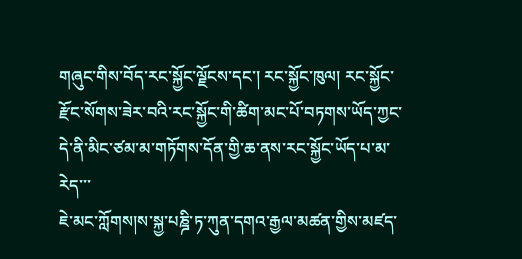གཞུང་གིས་བོད་རང་སྐྱོང་ལྗོངས་དང་། རང་སྐྱོང་ཁུལ། རང་སྐྱོང་རྫོང་སོགས་ཟེར་བའི་རང་སྐྱོང་གི་ཚིག་མང་པོ་བཏགས་ཡོད་ཀྱང་དེ་ནི་མིང་ཙམ་མ་གཏོགས་དོན་གྱི་ཆ་ནས་རང་སྐྱོང་ཡོད་པ་མ་རེད་་་
ཇེ་མང་ཀློགས།ས་སྐྱ་པཎྜི་ཏ་ཀུན་དགའ་རྒྱལ་མཚན་གྱིས་མཛད་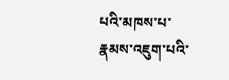པའི་མཁས་པ་རྣམས་འཇུག་པའི་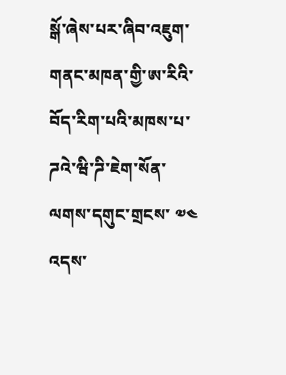སྒོ་ཞེས་པར་ཞིབ་འཇུག་གནང་མཁན་གྱི་ཨ་རིའི་བོད་རིག་པའི་མཁས་པ་ཌའེ་ཝི་ཌི་ཇེག་སོན་ལགས་དགུང་གྲངས་ ༧༤ འདས་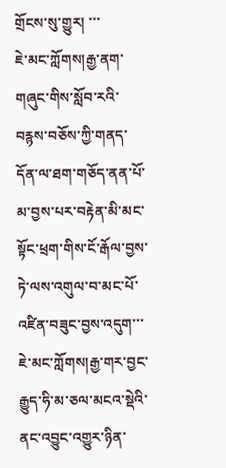གྲོངས་སུ་གྱུར། ་་་
ཇེ་མང་ཀློགས།རྒྱ་ནག་གཞུང་གིས་སློབ་རའི་བརྙས་བཅོས་ཀྱི་གནད་དོན་ལ་ཐག་གཅོད་ནན་པོ་མ་བྱས་པར་བརྟེན་མི་མང་སྟོང་ཕྲག་གིས་ངོ་རྒོལ་བྱས་ཏེ་ལས་འགུལ་བ་མང་པོ་འཛིན་བཟུང་བྱས་འདུག་་་
ཇེ་མང་ཀློགས།རྒྱ་གར་བྱང་རྒྱུད་ཧི་མ་ཅལ་མངའ་སྡེའི་ནང་འབྱུང་འགྱུར་ཉིན་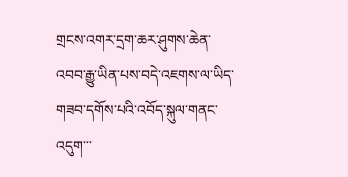གྲངས་འགར་དྲག་ཆར་ཤུགས་ཆེན་འབབ་རྒྱུ་ཡིན་པས་བདེ་འཇགས་ལ་ཡིད་གཟབ་དགོས་པའི་འབོད་སྐུལ་གནང་འདུག་་་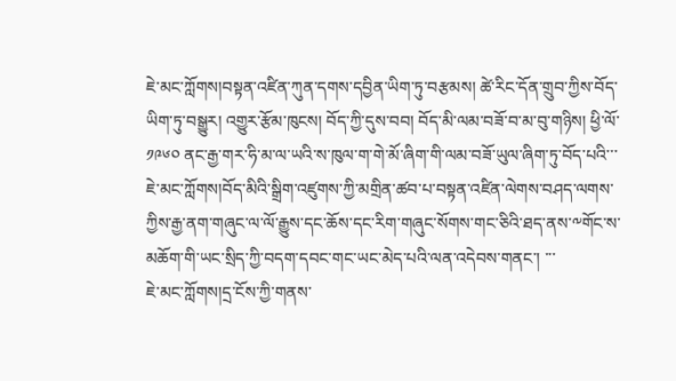ཇེ་མང་ཀློགས།བསྟན་འཛིན་ཀུན་དགས་དབྱིན་ཡིག་ཏུ་བརྩམས། ཚེ་རིང་དོན་གྲུབ་ཀྱིས་བོད་ཡིག་ཏུ་བསྒྱུར། འགྱུར་རྩོམ་ཁུངས། བོད་ཀྱི་དུས་བབ། བོད་མི་ལམ་བཟོ་བ་མ་བུ་གཉིས། ཕྱི་ལོ་ ༡༩༦༠ ནང་རྒྱ་གར་ཧི་མ་ལ་ཡའི་ས་ཁུལ་ག་གེ་མོ་ཞིག་གི་ལམ་བཟོ་ཡུལ་ཞིག་ཏུ་བོད་པའི་་་
ཇེ་མང་ཀློགས།བོད་མིའི་སྒྲིག་འཛུགས་ཀྱི་མགྲིན་ཚབ་པ་བསྟན་འཛིན་ལེགས་བཤད་ལགས་ཀྱིས་རྒྱ་ནག་གཞུང་ལ་ལོ་རྒྱུས་དང་ཆོས་དང་རིག་གཞུང་སོགས་གང་ཅིའི་ཐད་ནས་༸གོང་ས་མཆོག་གི་ཡང་སྲིད་ཀྱི་བདག་དབང་གང་ཡང་མེད་པའི་ལན་འདེབས་གནང་། ་་་
ཇེ་མང་ཀློགས།དྲ་ངོས་ཀྱི་གནས་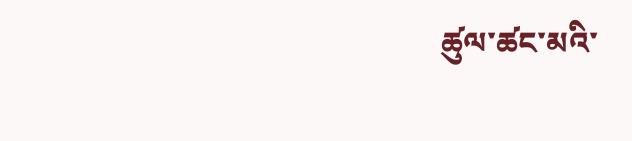ཚུལ་ཚང་མའི་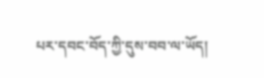པར་དབང་བོད་ཀྱི་དུས་བབ་ལ་ཡོད།